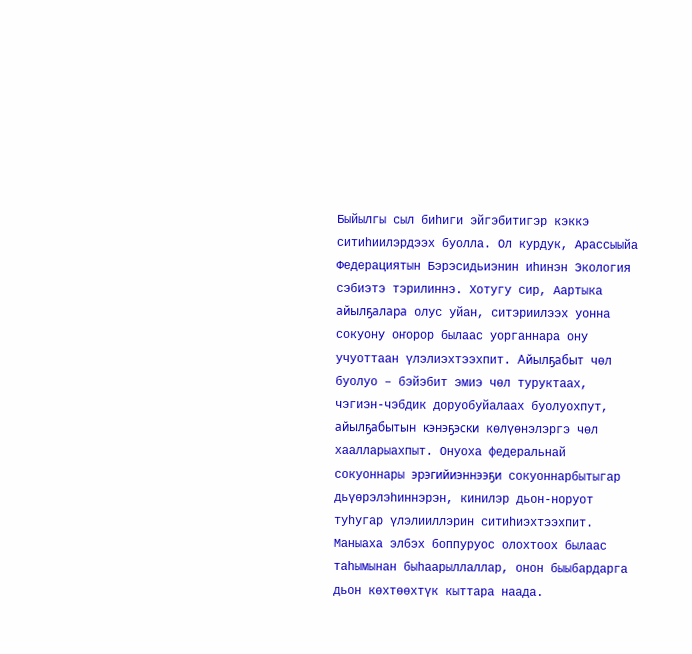Быйылгы сыл биһиги эйгэбитигэр кэккэ ситиһиилэрдээх буолла. Ол курдук, Арассыыйа Федерациятын Бэрэсидьиэнин иһинэн Экология сэбиэтэ тэрилиннэ. Хотугу сир, Аартыка айылҕалара олус уйан, ситэриилээх уонна сокуону оҥорор былаас уорганнара ону учуоттаан үлэлиэхтээхпит. Айылҕабыт чөл буолуо – бэйэбит эмиэ чөл туруктаах, чэгиэн-чэбдик доруобуйалаах буолуохпут, айылҕабытын кэнэҕэски көлүөнэлэргэ чөл хаалларыахпыт. Онуоха федеральнай сокуоннары эрэгийиэннээҕи сокуоннарбытыгар дьүөрэлэһиннэрэн, кинилэр дьон-норуот туһугар үлэлииллэрин ситиһиэхтээхпит. Маныаха элбэх боппуруос олохтоох былаас таһымынан быһаарыллаллар, онон быыбардарга дьон көхтөөхтүк кыттара наада.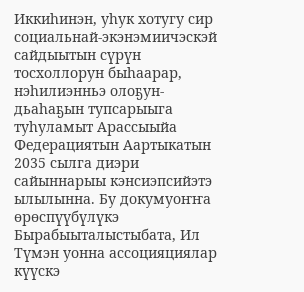Иккиһинэн, уһук хотугу сир социальнай-экэнэмиичэскэй сайдыытын сүрүн тосхоллорун быһаарар, нэһилиэнньэ олоҕун-дьаһаҕын тупсарыыга туһуламыт Арассыыйа Федерациятын Аартыкатын 2035 сылга диэри сайыннарыы кэнсиэпсийэтэ ылылынна. Бу докумуоҥҥа өрөспүүбүлүкэ Бырабыыталыстыбата, Ил Түмэн уонна ассоцияциялар күүскэ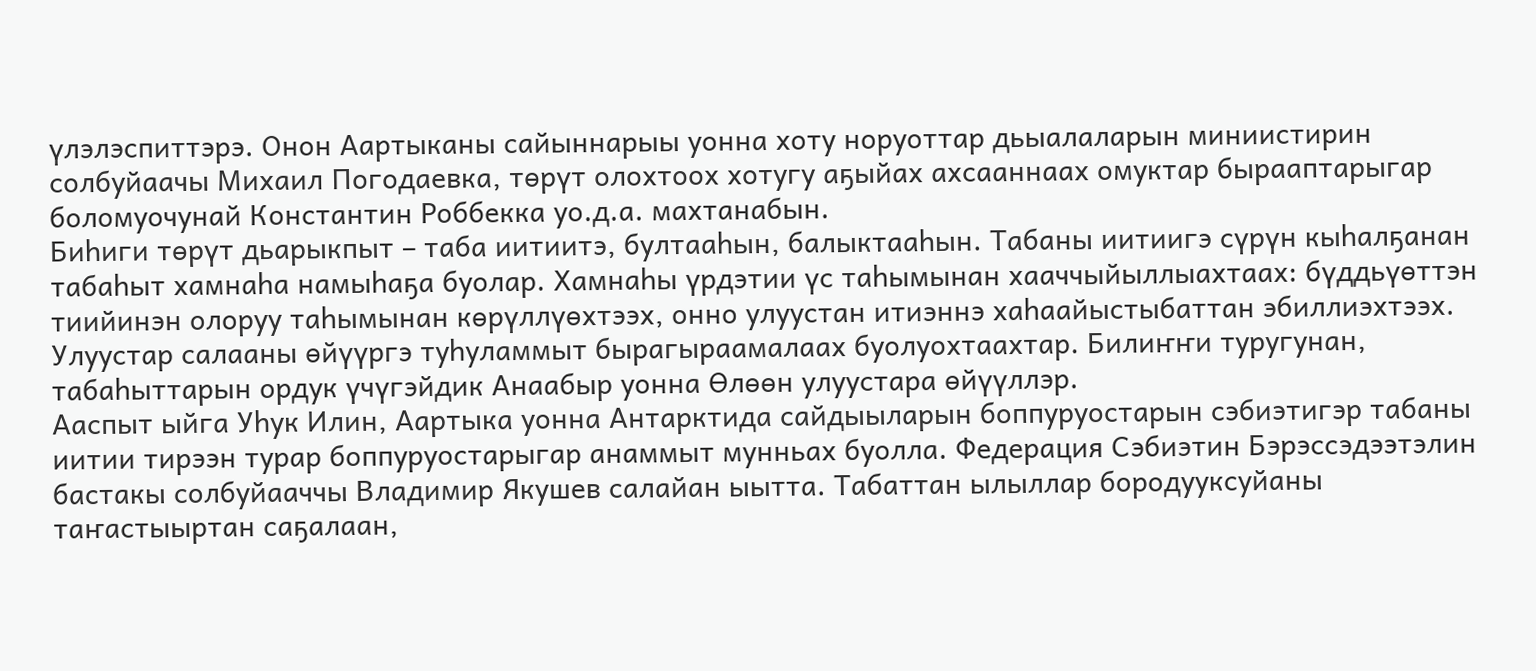үлэлэспиттэрэ. Онон Аартыканы сайыннарыы уонна хоту норуоттар дьыалаларын миниистирин солбуйаачы Михаил Погодаевка, төрүт олохтоох хотугу аҕыйах ахсааннаах омуктар бырааптарыгар боломуочунай Константин Роббекка уо.д.а. махтанабын.
Биһиги төрүт дьарыкпыт – таба иитиитэ, бултааһын, балыктааһын. Табаны иитиигэ сүрүн кыһалҕанан табаһыт хамнаһа намыһаҕа буолар. Хамнаһы үрдэтии үс таһымынан хааччыйыллыахтаах: бүддьүөттэн тиийинэн олоруу таһымынан көрүллүөхтээх, онно улуустан итиэннэ хаһаайыстыбаттан эбиллиэхтээх. Улуустар салааны өйүүргэ туһуламмыт бырагыраамалаах буолуохтаахтар. Билиҥҥи туругунан, табаһыттарын ордук үчүгэйдик Анаабыр уонна Өлөөн улуустара өйүүллэр.
Ааспыт ыйга Уһук Илин, Аартыка уонна Антарктида сайдыыларын боппуруостарын сэбиэтигэр табаны иитии тирээн турар боппуруостарыгар анаммыт мунньах буолла. Федерация Сэбиэтин Бэрэссэдээтэлин бастакы солбуйааччы Владимир Якушев салайан ыытта. Табаттан ылыллар бородууксуйаны таҥастыыртан саҕалаан,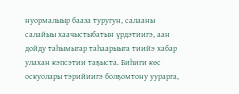нуормалыыр бааза туругун, салааны салайыы хаачыстыбатын үрдэтиигэ, аан дойду таһымыгар таһаарыыга тиийэ хабар улахан кэпсэтии таҕыста. Биһиги көс оскуолары тэрийиигэ болҕомтону уурарга,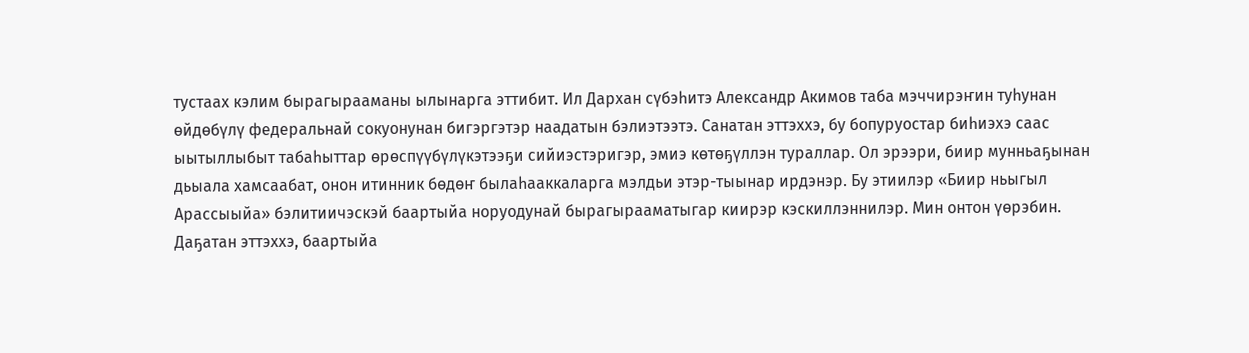тустаах кэлим бырагырааманы ылынарга эттибит. Ил Дархан сүбэһитэ Александр Акимов таба мэччирэҥин туһунан өйдөбүлү федеральнай сокуонунан бигэргэтэр наадатын бэлиэтээтэ. Санатан эттэххэ, бу бопуруостар биһиэхэ саас ыытыллыбыт табаһыттар өрөспүүбүлүкэтээҕи сийиэстэригэр, эмиэ көтөҕүллэн тураллар. Ол эрээри, биир мунньаҕынан дьыала хамсаабат, онон итинник бөдөҥ былаһааккаларга мэлдьи этэр-тыынар ирдэнэр. Бу этиилэр «Биир ньыгыл Арассыыйа» бэлитиичэскэй баартыйа норуодунай бырагырааматыгар киирэр кэскиллэннилэр. Мин онтон үөрэбин. Даҕатан эттэххэ, баартыйа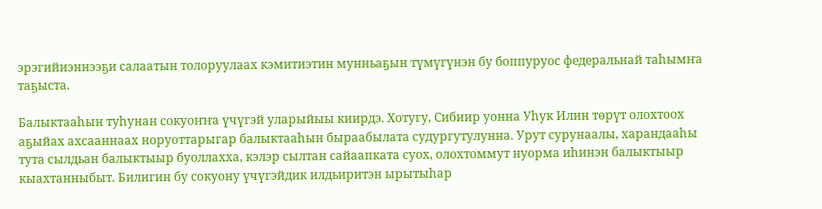эрэгийиэннээҕи салаатын толоруулаах кэмитиэтин мунньаҕын түмүгүнэн бу боппуруос федеральнай таһымҥа таҕыста.

Балыктааһын туһунан сокуоҥҥа үчүгэй уларыйыы киирдэ. Хотугу, Сибиир уонна Уһук Илин төрүт олохтоох аҕыйах ахсааннаах норуоттарыгар балыктааһын быраабылата судургутулунна. Урут сурунаалы, харандааһы тута сылдьан балыктыыр буоллахха, кэлэр сылтан сайаапката суох, олохтоммут нуорма иһинэн балыктыыр кыахтанныбыт. Билигин бу сокуону үчүгэйдик илдьиритэн ырытыһар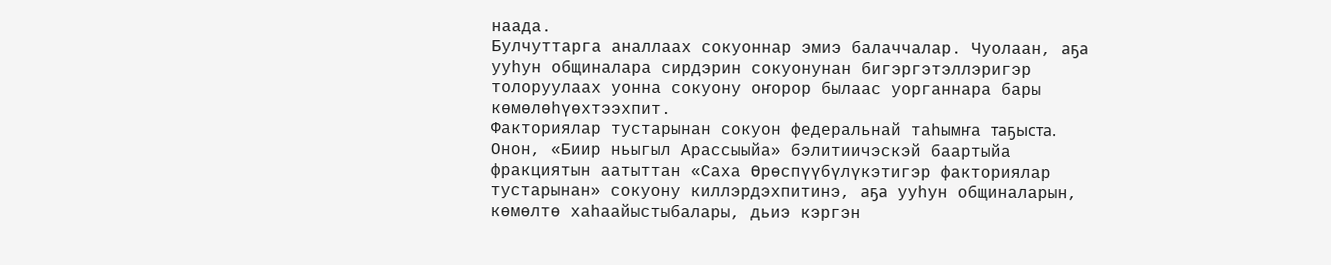наада.
Булчуттарга аналлаах сокуоннар эмиэ балаччалар. Чуолаан, аҕа ууһун общиналара сирдэрин сокуонунан бигэргэтэллэригэр толоруулаах уонна сокуону оҥорор былаас уорганнара бары көмөлөһүөхтээхпит.
Факториялар тустарынан сокуон федеральнай таһымҥа таҕыста. Онон, «Биир ньыгыл Арассыыйа» бэлитиичэскэй баартыйа фракциятын аатыттан «Саха Өрөспүүбүлүкэтигэр факториялар тустарынан» сокуону киллэрдэхпитинэ, аҕа ууһун общиналарын, көмөлтө хаһаайыстыбалары, дьиэ кэргэн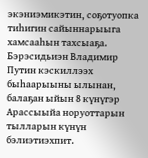экэниэмикэтин, соҕотуопка тиһигин сайыннарыыга хамсааһын тахсыаҕа.
Бэрэсидьиэн Владимир Путин кэскиллээх быһаарыыны ылынан, балаҕан ыйын 8 күнүгэр Арассыыйа норуоттарын тылларын күнүн бэлиэтиэхпит.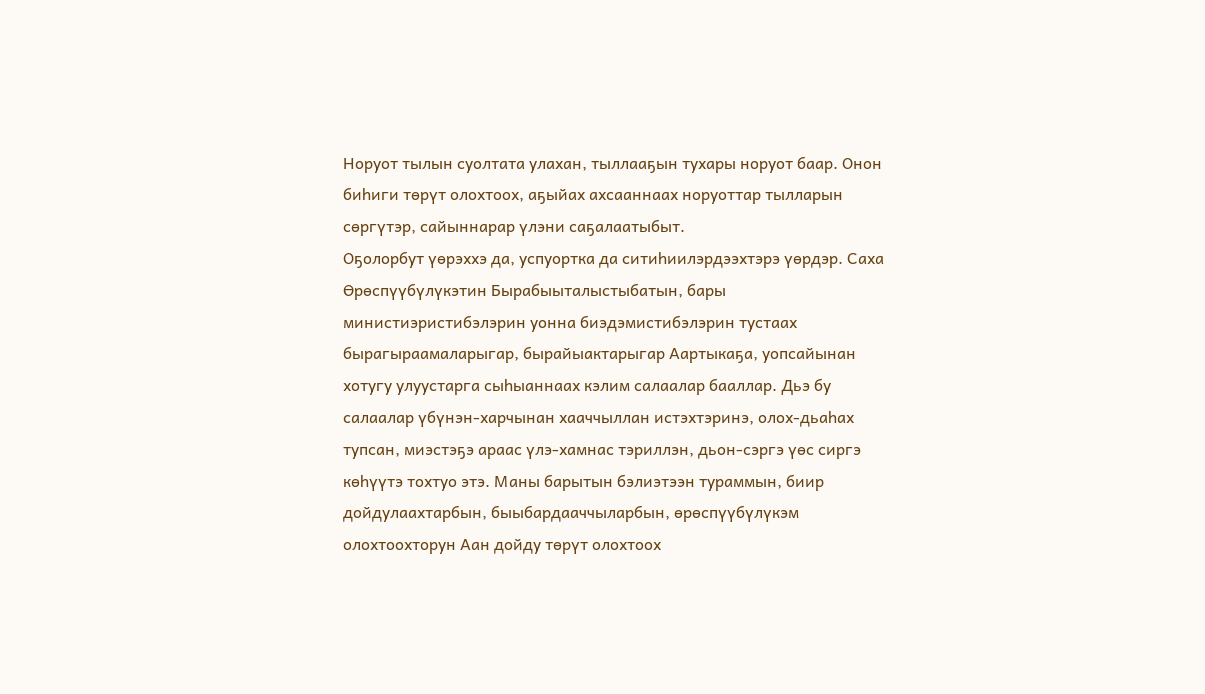Норуот тылын суолтата улахан, тыллааҕын тухары норуот баар. Онон биһиги төрүт олохтоох, аҕыйах ахсааннаах норуоттар тылларын сөргүтэр, сайыннарар үлэни саҕалаатыбыт.
Оҕолорбут үөрэххэ да, успуортка да ситиһиилэрдээхтэрэ үөрдэр. Саха Өрөспүүбүлүкэтин Бырабыыталыстыбатын, бары министиэристибэлэрин уонна биэдэмистибэлэрин тустаах бырагыраамаларыгар, бырайыактарыгар Аартыкаҕа, уопсайынан хотугу улуустарга сыһыаннаах кэлим салаалар бааллар. Дьэ бу салаалар үбүнэн-харчынан хааччыллан истэхтэринэ, олох-дьаһах тупсан, миэстэҕэ араас үлэ-хамнас тэриллэн, дьон-сэргэ үөс сиргэ көһүүтэ тохтуо этэ. Маны барытын бэлиэтээн тураммын, биир дойдулаахтарбын, быыбардааччыларбын, өрөспүүбүлүкэм олохтоохторун Аан дойду төрүт олохтоох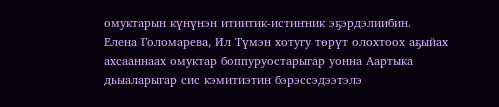омуктарын күнүнэн итиитик-истиҥник эҕэрдэлиибин.
Елена Голомарева, Ил Түмэн хотугу төрүт олохтоох аҕыйах ахсааннаах омуктар боппуруостарыгар уонна Аартыка дьыаларыгар сис кэмитиэтин бэрэссэдээтэлэ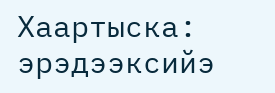Хаартыска: эрэдээксийэ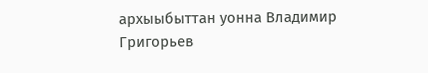архыыбыттан уонна Владимир Григорьев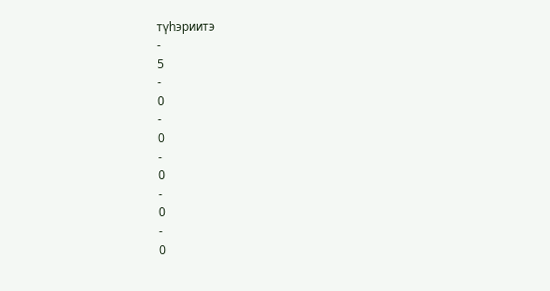түһэриитэ
-
5
-
0
-
0
-
0
-
0
-
0